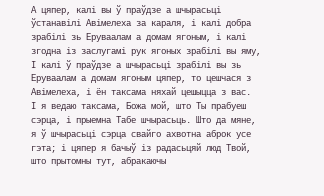А цяпер, калі вы ў праўдзе а шчырасьці ўстанавілі Авімелеха за караля, і калі добра зрабілі зь Еруваалам а домам ягоным, і калі згодна із заслугамі рук ягоных зрабілі вы яму,
І калі ў праўдзе а шчырасьці зрабілі вы зь Еруваалам а домам ягоным цяпер, то цешчася з Авімелеха, і ён таксама няхай цешыцца з вас.
І я ведаю таксама, Божа мой, што Ты прабуеш сэрца, і прыемна Табе шчырасьць. Што да мяне, я ў шчырасьці сэрца свайго ахвотна аброк усе гэта; і цяпер я бачыў із радасьцяй люд Твой, што прытомны тут, абракаючы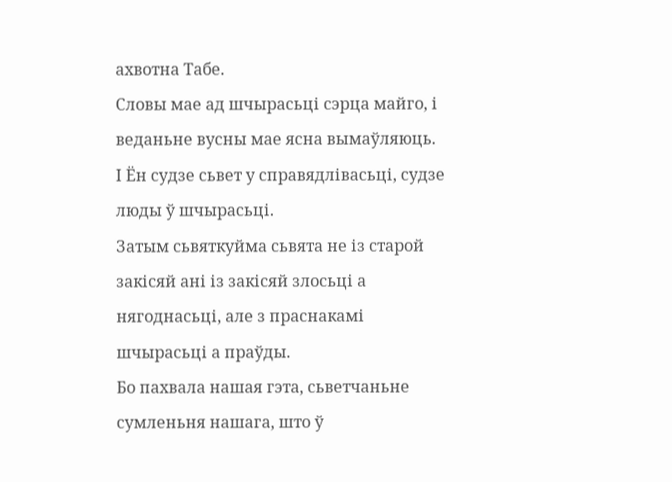ахвотна Табе.
Словы мае ад шчырасьці сэрца майго, і веданьне вусны мае ясна вымаўляюць.
І Ён судзе сьвет у справядлівасьці, судзе люды ў шчырасьці.
Затым сьвяткуйма сьвята не із старой закісяй ані із закісяй злосьці а нягоднасьці, але з праснакамі шчырасьці а праўды.
Бо пахвала нашая гэта, сьветчаньне сумленьня нашага, што ў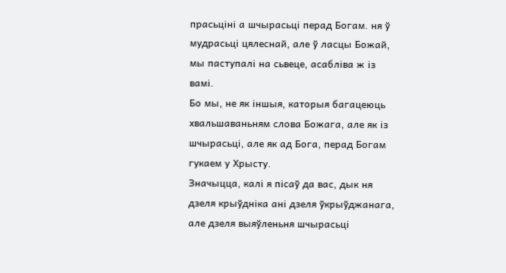прасьціні а шчырасьці перад Богам. ня ў мудрасьці цялеснай, але ў ласцы Божай, мы паступалі на сьвеце, асабліва ж із вамі.
Бо мы, не як іншыя, каторыя багацеюць хвальшаваньням слова Божага, але як із шчырасьці, але як ад Бога, перад Богам гукаем у Хрысту.
Значыцца, калі я пісаў да вас, дык ня дзеля крыўдніка ані дзеля ўкрыўджанага, але дзеля выяўленьня шчырасьці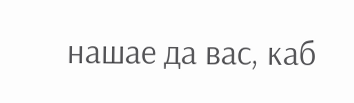нашае да вас, каб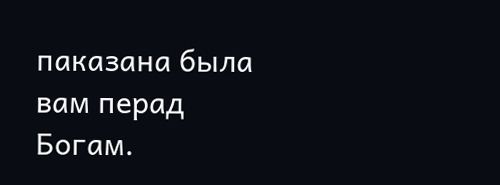паказана была вам перад Богам.